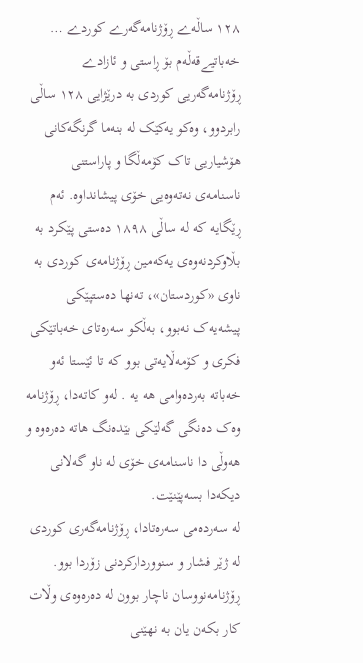١٢٨ ساڵەے ڕۆژنامەگەرے کوردے … خەباتیےقەڵەم بۆ ڕاستی و ئازادے
ڕۆژنامەگەریی کوردی بە درێژایی ١٢٨ ساڵی رابردوو، وەکو یەکێک لە بنەما گرنگەکانی هۆشیاریی تاک کۆمەڵگا و پاراستنی ناسنامەی نەتەوەیی خۆی پیشانداوە. ئەم ڕێگایە کە لە ساڵی ١٨٩٨ دەستی پێکرد بە بڵاوکردنەوەی یەکەمین ڕۆژنامەی کوردی بە ناوی «کوردستان»، تەنها دەستپێکی پیشەیەک نەبوو، بەڵکو سەرەتای خەباتێکی فکری و کۆمەڵایەتی بوو کە تا ئێستا ئەو خەباتە بەردەوامی هە یە . لەو کاتەدا، ڕۆژنامە وەک دەنگی گەلێکی بێدەنگ هاتە دەرەوە و هەوڵی دا ناسنامەی خۆی لە ناو گەلانی دیکەدا بسەپێنێت.
لە سەردەمی سەرەتادا، ڕۆژنامەگەری کوردی لە ژێر فشار و سنووردارکردنی زۆردا بوو. ڕۆژنامەنووسان ناچار بوون لە دەرەوەی وڵات کار بکەن یان بە نهێنی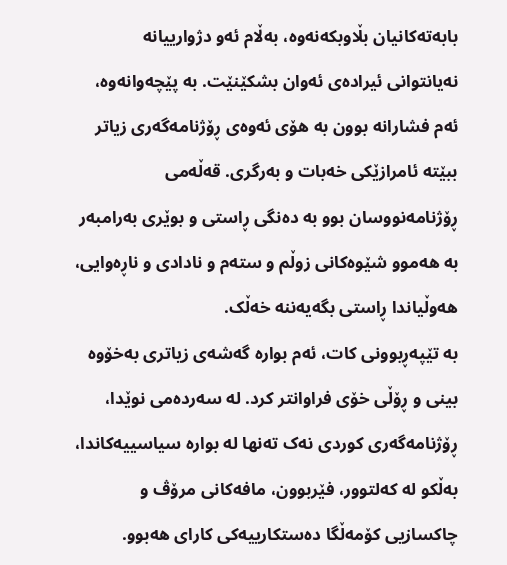بابەتەکانیان بڵاوبکەنەوە، بەڵام ئەو دژوارییانە نەیانتوانی ئیرادەی ئەوان بشکێنێت. بە پێچەوانەوە، ئەم فشارانە بوون بە هۆی ئەوەی ڕۆژنامەگەری زیاتر ببێتە ئامرازێکی خەبات و بەرگری. قەڵەمی ڕۆژنامەنووسان بوو بە دەنگی ڕاستی و بوێری بەرامبەر بە هەموو شێوەکانی زوڵم و ستەم و نادادی و ناڕەوایی، هەوڵیاندا ڕاستی بگەیەننە خەڵک.
بە تێپەڕبوونی کات، ئەم بوارە گەشەی زیاتری بەخۆوە بینی و ڕۆڵی خۆی فراوانتر کرد. لە سەردەمی نوێدا، ڕۆژنامەگەری کوردی نەک تەنها لە بوارە سیاسییەکاندا، بەڵکو لە کەلتوور، فێربوون، مافەکانی مرۆڤ و چاکسازیی کۆمەڵگا دەستکارییەکی کارای هەبوو.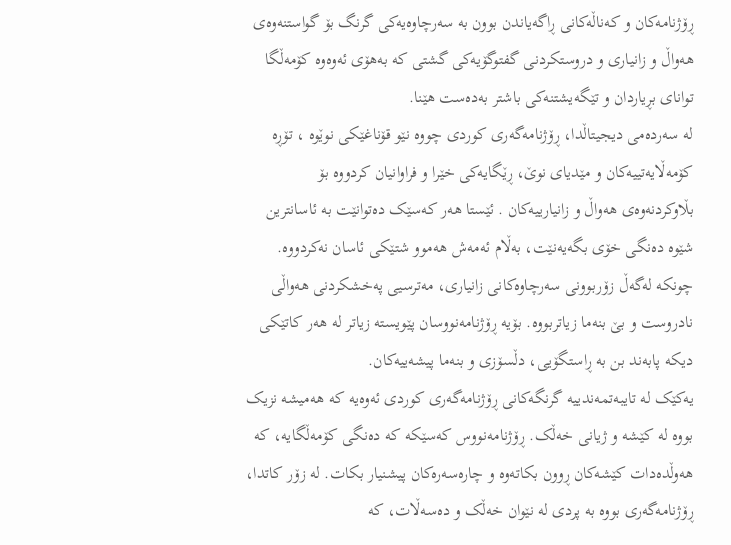ڕۆژنامەکان و کەناڵەکانی ڕاگەیاندن بوون بە سەرچاوەیەکی گرنگ بۆ گواستنەوەی هەواڵ و زانیاری و دروستکردنی گفتوگۆیەکی گشتی کە بەهۆی ئەوەوە کۆمەڵگا توانای بڕیاردان و تێگەیشتنەکی باشتر بەدەست هێنا.
لە سەردەمی دیجیتاڵدا، ڕۆژنامەگەری کوردی چووە نێو قۆناغێکی نوێوە ، تۆڕە کۆمەڵایەتییەکان و مێدیای نوێ، ڕێگایەکی خێرا و فراوانیان کردووە بۆ بڵاوکردنەوەی هەواڵ و زانیارییەکان . ئێستا هەر کەسێک دەتوانێت بە ئاسانترین شێوە دەنگی خۆی بگەیەنێت، بەڵام ئەمەش هەموو شتێکی ئاسان نەکردووە. چونکە لەگەڵ زۆربوونی سەرچاوەکانی زانیاری، مەترسیی پەخشکردنی هەواڵی نادروست و بێ بنەما زیاتربووە. بۆیە ڕۆژنامەنووسان پێویستە زیاتر لە هەر کاتێکی دیکە پابەند بن بە ڕاستگۆیی، دڵسۆزی و بنەما پیشەییەکان.
یەکێک لە تایبەتمەندییە گرنگەکانی ڕۆژنامەگەری کوردی ئەوەیە کە هەمیشە نزیک بووە لە کێشە و ژیانی خەڵک. ڕۆژنامەنووس کەسێکە کە دەنگی کۆمەڵگایە، کە هەوڵدەدات کێشەکان ڕوون بکاتەوە و چارەسەرەکان پیشنیار بکات. لە زۆر کاتدا، ڕۆژنامەگەری بووە بە پردی لە نێوان خەڵک و دەسەڵات، کە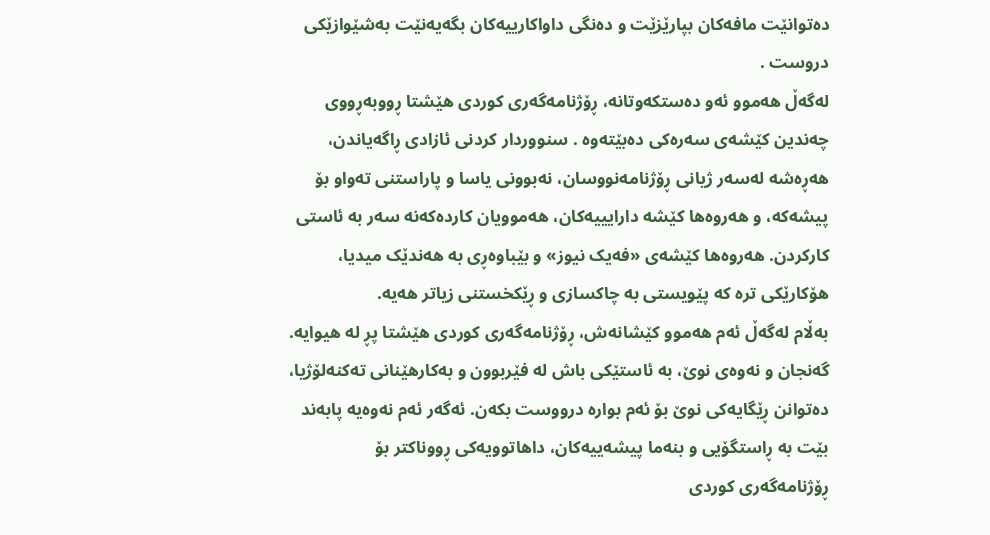دەتوانێت مافەکان بپارێزێت و دەنگی داواکارییەکان بگەیەنێت بەشێوازێکی دروست .
لەگەڵ هەموو ئەو دەستکەوتانە، ڕۆژنامەگەری کوردی هێشتا ڕووبەڕووی چەندین کێشەی سەرەکی دەبێتەوە . سنووردار کردنی ئازادی ڕاگەیاندن، هەڕەشە لەسەر ژیانی ڕۆژنامەنووسان، نەبوونی یاسا و پاراستنی تەواو بۆ پیشەکە، و هەروەها کێشە دارایییەکان، هەموویان کاردەکەنە سەر بە ئاستی کارکردن. هەروەها کێشەی «فەیک نیوز» و بێباوەڕی بە هەندێک میدیا، هۆکارێکی ترە کە پێویستی بە چاکسازی و ڕێکخستنی زیاتر هەیە.
بەڵام لەگەڵ ئەم هەموو کێشانەش، ڕۆژنامەگەری کوردی هێشتا پڕ لە هیوایە. گەنجان و نەوەی نوێ، بە ئاستێکی باش لە فێربوون و بەکارهێنانی تەکنەلۆژیا، دەتوانن ڕێگایەکی نوێ بۆ ئەم بوارە درووست بکەن. ئەگەر ئەم نەوەیە پابەند بێت بە ڕاستگۆیی و بنەما پیشەییەکان، داهاتوویەکی ڕووناکتر بۆ ڕۆژنامەگەری کوردی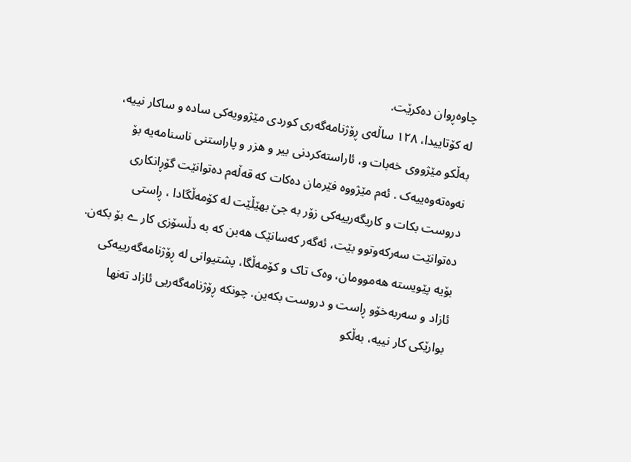چاوەڕوان دەکرێت.
لە کۆتاییدا، ١٢٨ ساڵەی ڕۆژنامەگەری کوردی مێژوویەکی سادە و ساکار نییە، بەڵکو مێژووی خەبات و، ئاراستەکردنی بیر و هزر و پاراستنی ناسنامەیە بۆ نەوەتەوەییەک . ئەم مێژووە فێرمان دەکات کە قەڵەم دەتوانێت گۆڕانکاری دروست بکات و کاریگەرییەکی زۆر بە جێ بهێڵێت لە کۆمەڵگادا ، ڕاستی دەتوانێت سەرکەوتوو بێت، ئەگەر کەسانێک هەبن کە بە دڵسۆزی کار ے بۆ بکەن.
بۆیە پێویستە هەموومان، وەک تاک و کۆمەڵگا، پشتیوانی لە ڕۆژنامەگەرییەکی ئازاد و سەربەخۆو ڕاست و دروست بکەین. چونکە ڕۆژنامەگەریی ئازاد تەنها بوارێکی کار نییە، بەڵکو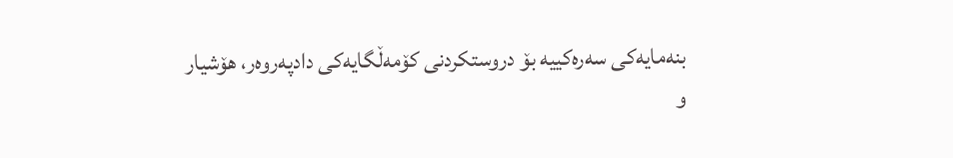بنەمایەکی سەرەکییە بۆ دروستکردنی کۆمەڵگایەکی دادپەروەر، هۆشیار و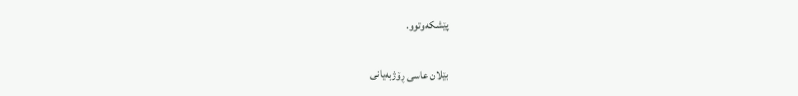پێشکەوتوو.

بێلان عاسی ڕۆژبەیانی